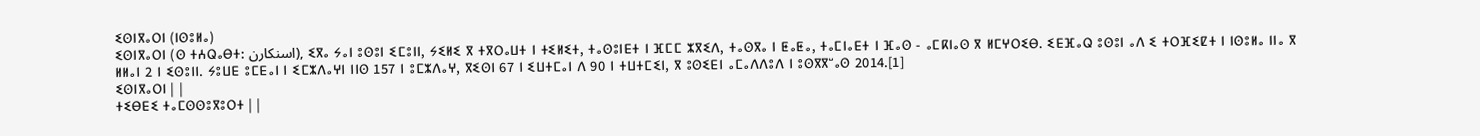ⵉⵙⵏⴳⴰⵔⵏ (ⵏⵙⵓⵍⴰ)
ⵉⵙⵏⴳⴰⵔⵏ (ⵙ ⵜⵄⵕⴰⴱⵜ: اسنكارن), ⵉⴳⴰ ⵢⴰⵏ ⵓⵙⵓⵏ ⵉⵎⵓⵏⵏ, ⵢⵉⵍⵉ ⴳ ⵜⴳⵔⴰⵡⵜ ⵏ ⵜⵉⵍⵉⵜ, ⵜⴰⵙⵓⵏⴹⵜ ⵏ ⴼⵎⵎ ⵣⴳⵉⴷ, ⵜⴰⵙⴳⴰ ⵏ ⵟⴰⵟⴰ, ⵜⴰⵎⵏⴰⴹⵜ ⵏ ⴼⴰⵙ - ⴰⵎⴽⵏⴰⵙ ⴳ ⵍⵎⵖⵔⵉⴱ. ⵉⴹⴼⴰⵕ ⵓⵙⵓⵏ ⴰⴷ ⵉ ⵜⵔⴼⵉⵇⵜ ⵏ ⵏⵙⵓⵍⴰ ⵏⵏⴰ ⴳ ⵍⵍⴰⵏ 2 ⵏ ⵉⵙⵓⵏⵏ. ⵢⵓⵡⴹ ⵓⵎⴹⴰⵏ ⵏ ⵉⵎⵣⴷⴰⵖⵏ ⵏⵏⵙ 157 ⵏ ⵓⵎⵣⴷⴰⵖ, ⴳⵉⵙⵏ 67 ⵏ ⵉⵡⵜⵎⴰⵏ ⴷ 90 ⵏ ⵜⵡⵜⵎⵉⵏ, ⴳ ⵓⵙⵉⴹⵏ ⴰⵎⴰⴷⴷⵓⴷ ⵏ ⵓⵙⴳⴳⵯⴰⵙ 2014.[1]
ⵉⵙⵏⴳⴰⵔⵏ | |
ⵜⵉⴱⴹⵉ ⵜⴰⵎⵙⵙⵓⴳⵓⵔⵜ | |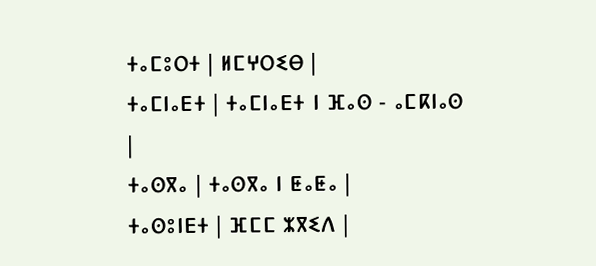ⵜⴰⵎⵓⵔⵜ | ⵍⵎⵖⵔⵉⴱ |
ⵜⴰⵎⵏⴰⴹⵜ | ⵜⴰⵎⵏⴰⴹⵜ ⵏ ⴼⴰⵙ - ⴰⵎⴽⵏⴰⵙ |
ⵜⴰⵙⴳⴰ | ⵜⴰⵙⴳⴰ ⵏ ⵟⴰⵟⴰ |
ⵜⴰⵙⵓⵏⴹⵜ | ⴼⵎⵎ ⵣⴳⵉⴷ |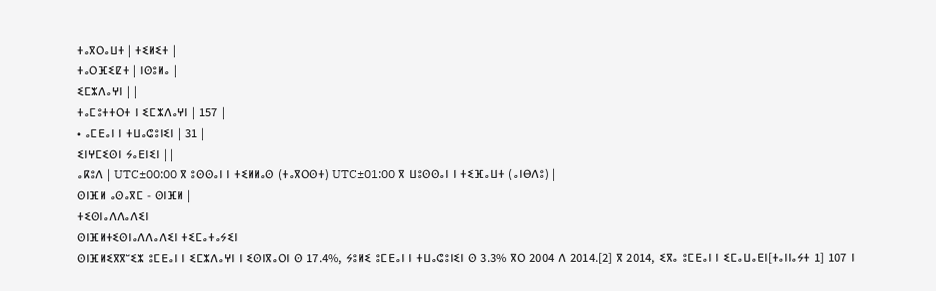ⵜⴰⴳⵔⴰⵡⵜ | ⵜⵉⵍⵉⵜ |
ⵜⴰⵔⴼⵉⵇⵜ | ⵏⵙⵓⵍⴰ |
ⵉⵎⵣⴷⴰⵖⵏ | |
ⵜⴰⵎⵓⵜⵜⵔⵜ ⵏ ⵉⵎⵣⴷⴰⵖⵏ | 157 |
• ⴰⵎⴹⴰⵏ ⵏ ⵜⵡⴰⵛⵓⵏⵉⵏ | 31 |
ⵉⵏⵖⵎⵉⵙⵏ ⵢⴰⴹⵏⵉⵏ | |
ⴰⴽⵓⴷ | UTC±00:00 ⴳ ⵓⵙⵙⴰⵏ ⵏ ⵜⵉⵍⵍⴰⵙ (ⵜⴰⴳⵔⵙⵜ) UTC±01:00 ⴳ ⵡⵓⵙⵙⴰⵏ ⵏ ⵜⵉⴼⴰⵡⵜ (ⴰⵏⴱⴷⵓ) |
ⵙⵏⴼⵍ ⴰⵙⴰⴳⵎ - ⵙⵏⴼⵍ |
ⵜⵉⵙⵏⴰⴷⴷⴰⴷⵉⵏ
ⵙⵏⴼⵍⵜⵉⵙⵏⴰⴷⴷⴰⴷⵉⵏ ⵜⵉⵎⴰⵜⴰⵢⵉⵏ
ⵙⵏⴼⵍⵉⴳⴳⵯⵉⵣ ⵓⵎⴹⴰⵏ ⵏ ⵉⵎⵣⴷⴰⵖⵏ ⵏ ⵉⵙⵏⴳⴰⵔⵏ ⵙ 17.4%, ⵢⵓⵍⵉ ⵓⵎⴹⴰⵏ ⵏ ⵜⵡⴰⵛⵓⵏⵉⵏ ⵙ 3.3% ⴳⵔ 2004 ⴷ 2014.[2] ⴳ 2014, ⵉⴳⴰ ⵓⵎⴹⴰⵏ ⵏ ⵉⵎⴰⵡⴰⴹⵏ[ⵜⴰⵏⵏⴰⵢⵜ 1] 107 ⵏ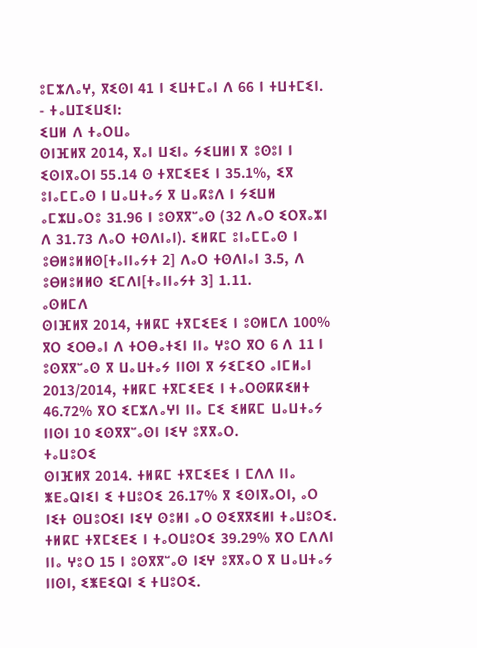ⵓⵎⵣⴷⴰⵖ, ⴳⵉⵙⵏ 41 ⵏ ⵉⵡⵜⵎⴰⵏ ⴷ 66 ⵏ ⵜⵡⵜⵎⵉⵏ.
- ⵜⴰⵡⵊⵉⵡⵉⵏ:
ⵉⵡⵍ ⴷ ⵜⴰⵔⵡⴰ
ⵙⵏⴼⵍⴳ 2014, ⴳⴰⵏ ⵡⵉⵏⴰ ⵢⵉⵡⵍⵏ ⴳ ⵓⵙⵓⵏ ⵏ ⵉⵙⵏⴳⴰⵔⵏ 55.14 ⵙ ⵜⴳⵎⵉⴹⵉ ⵏ 35.1%, ⵉⴳ ⵓⵏⴰⵎⵎⴰⵙ ⵏ ⵡⴰⵡⵜⴰⵢ ⴳ ⵡⴰⴽⵓⴷ ⵏ ⵢⵉⵡⵍ ⴰⵎⵣⵡⴰⵔⵓ 31.96 ⵏ ⵓⵙⴳⴳⵯⴰⵙ (32 ⴷⴰⵔ ⵉⵔⴳⴰⵣⵏ ⴷ 31.73 ⴷⴰⵔ ⵜⵙⴷⵏⴰⵏ). ⵉⵍⴽⵎ ⵓⵏⴰⵎⵎⴰⵙ ⵏ ⵓⴱⵍⵓⵍⵍⵙ[ⵜⴰⵏⵏⴰⵢⵜ 2] ⴷⴰⵔ ⵜⵙⴷⵏⴰⵏ 3.5, ⴷ ⵓⴱⵍⵓⵍⵍⵙ ⵉⵎⴷⵏ[ⵜⴰⵏⵏⴰⵢⵜ 3] 1.11.
ⴰⵙⵍⵎⴷ
ⵙⵏⴼⵍⴳ 2014, ⵜⵍⴽⵎ ⵜⴳⵎⵉⴹⵉ ⵏ ⵓⵙⵍⵎⴷ 100% ⴳⵔ ⵉⵔⴱⴰⵏ ⴷ ⵜⵔⴱⴰⵜⵉⵏ ⵏⵏⴰ ⵖⵓⵔ ⴳⵔ 6 ⴷ 11 ⵏ ⵓⵙⴳⴳⵯⴰⵙ ⴳ ⵡⴰⵡⵜⴰⵢ ⵏⵏⵙⵏ ⴳ ⵢⵉⵎⵉⵔ ⴰⵏⵎⵍⴰⵏ 2013/2014, ⵜⵍⴽⵎ ⵜⴳⵎⵉⴹⵉ ⵏ ⵜⴰⵔⵙⴽⴽⵉⵍⵜ 46.72% ⴳⵔ ⵉⵎⵣⴷⴰⵖⵏ ⵏⵏⴰ ⵎⵉ ⵉⵍⴽⵎ ⵡⴰⵡⵜⴰⵢ ⵏⵏⵙⵏ 10 ⵉⵙⴳⴳⵯⴰⵙⵏ ⵏⵉⵖ ⵓⴳⴳⴰⵔ.
ⵜⴰⵡⵓⵔⵉ
ⵙⵏⴼⵍⴳ 2014. ⵜⵍⴽⵎ ⵜⴳⵎⵉⴹⵉ ⵏ ⵎⴷⴷ ⵏⵏⴰ ⵥⴹⴰⵕⵏⵉⵏ ⵉ ⵜⵡⵓⵔⵉ 26.17% ⴳ ⵉⵙⵏⴳⴰⵔⵏ, ⴰⵔ ⵏⵉⵜ ⵙⵡⵓⵔⵉⵏ ⵏⵉⵖ ⵙⵓⵍⵏ ⴰⵔ ⵙⵉⴳⴳⵉⵍⵏ ⵜⴰⵡⵓⵔⵉ. ⵜⵍⴽⵎ ⵜⴳⵎⵉⴹⵉ ⵏ ⵜⴰⵔⵡⵓⵔⵉ 39.29% ⴳⵔ ⵎⴷⴷⵏ ⵏⵏⴰ ⵖⵓⵔ 15 ⵏ ⵓⵙⴳⴳⵯⴰⵙ ⵏⵉⵖ ⵓⴳⴳⴰⵔ ⴳ ⵡⴰⵡⵜⴰⵢ ⵏⵏⵙⵏ, ⵉⵥⴹⵉⵕⵏ ⵉ ⵜⵡⵓⵔⵉ.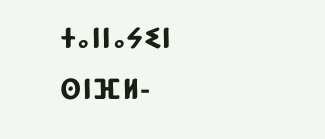ⵜⴰⵏⵏⴰⵢⵉⵏ
ⵙⵏⴼⵍ-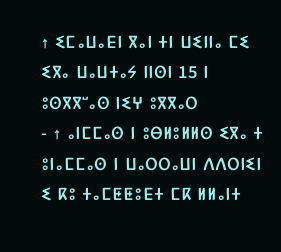↑ ⵉⵎⴰⵡⴰⴹⵏ ⴳⴰⵏ ⵜⵏ ⵡⵉⵏⵏⴰ ⵎⵉ ⵉⴳⴰ ⵡⴰⵡⵜⴰⵢ ⵏⵏⵙⵏ 15 ⵏ ⵓⵙⴳⴳⵯⴰⵙ ⵏⵉⵖ ⵓⴳⴳⴰⵔ
- ↑ ⴰⵏⵎⵎⴰⵙ ⵏ ⵓⴱⵍⵓⵍⵍⵙ ⵉⴳⴰ ⵜ ⵓⵏⴰⵎⵎⴰⵙ ⵏ ⵡⴰⵔⵔⴰⵡⵏ ⴷⴷⵔⵏⵉⵏ ⵉ ⴽⵓ ⵜⴰⵎⵟⵟⵓⴹⵜ ⵎⴽ ⵍⵍⴰⵏⵜ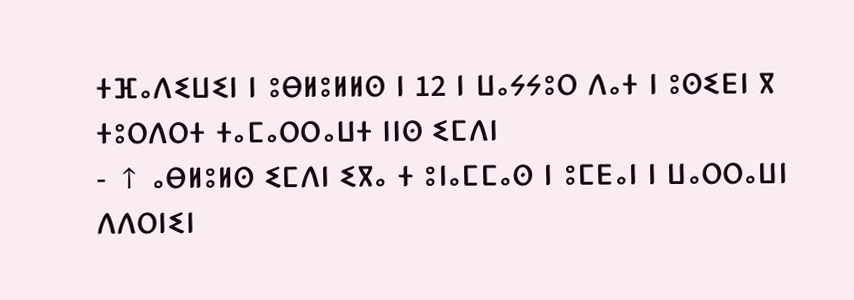ⵜⴼⴰⴷⵉⵡⵉⵏ ⵏ ⵓⴱⵍⵓⵍⵍⵙ ⵏ 12 ⵏ ⵡⴰⵢⵢⵓⵔ ⴷⴰⵜ ⵏ ⵓⵙⵉⴹⵏ ⴳ ⵜⵓⵔⴷⵔⵜ ⵜⴰⵎⴰⵔⵔⴰⵡⵜ ⵏⵏⵙ ⵉⵎⴷⵏ
- ↑ ⴰⴱⵍⵓⵍⵙ ⵉⵎⴷⵏ ⵉⴳⴰ ⵜ ⵓⵏⴰⵎⵎⴰⵙ ⵏ ⵓⵎⴹⴰⵏ ⵏ ⵡⴰⵔⵔⴰⵡⵏ ⴷⴷⵔⵏⵉⵏ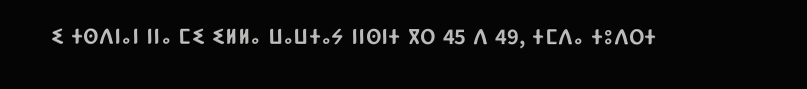ⵉ ⵜⵙⴷⵏⴰⵏ ⵏⵏⴰ ⵎⵉ ⵉⵍⵍⴰ ⵡⴰⵡⵜⴰⵢ ⵏⵏⵙⵏⵜ ⴳⵔ 45 ⴷ 49, ⵜⵎⴷⴰ ⵜⵓⴷⵔⵜ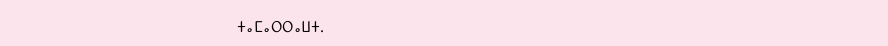ⵜⴰⵎⴰⵔⵔⴰⵡⵜ.